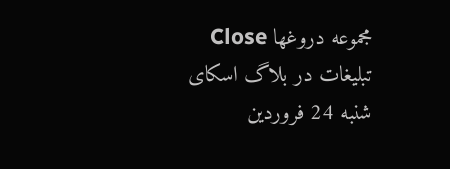مجموعه دروغها Close
تبلیغات در بلاگ اسکای
شنبه 24 فروردین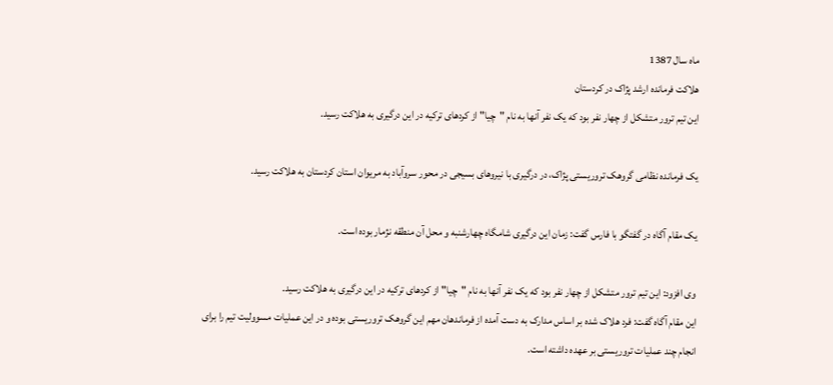ماه سال 1387
هلاکت فرمانده ارشد پژاک در کردستان
این تیم ترور متشکل از چهار نفر بود که یک نفر آنها به نام "چیا" از کردهای ترکیه در این درگیری به هلاکت رسید.

یک فرمانده نظامی گروهک تروریستی پژاک، در درگیری با نیروهای بسیجی در محور سروآباد به مریوان استان کردستان به هلاکت رسید.

یک مقام آگاه در گفتگو با فارس گفت: زمان این درگیری شامگاه چهارشنبه و محل آن منطقه نژمار بوده است.

وی افزود: این تیم ترور متشکل از چهار نفر بود که یک نفر آنها به نام "چیا" از کردهای ترکیه در این درگیری به هلاکت رسید.
این مقام آگاه گفت: فرد هلاک شده بر اساس مدارک به دست آمده از فرماندهان مهم این گروهک تروریستی بوده و در این عملیات مسوولیت تیم را برای انجام چند عملیات تروریستی بر عهده داشته است.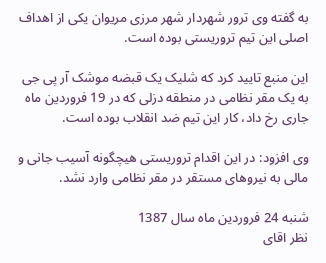به گفته وی ترور شهردار شهر مرزی مریوان یکی از اهداف اصلی این تیم تروریستی بوده است.

این منبع تایید کرد که شلیک یک قبضه موشک آر پی جی به یک مقر نظامی در منطقه دزلی که در 19 فروردین ماه جاری رخ داد، کار این تیم ضد انقلاب بوده است.

وی افزود: در این اقدام تروریستی هیچگونه آسیب جانی و مالی به نیروهای مستقر در مقر نظامی وارد نشد.

شنبه 24 فروردین ماه سال 1387
نظر اقای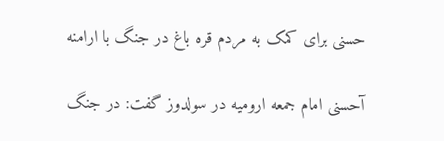حسنی برای کمک به مردم قره باغ در جنگ با ارامنه

آحسنی امام جمعه ارومیه در سولدوز گفت: در جنگ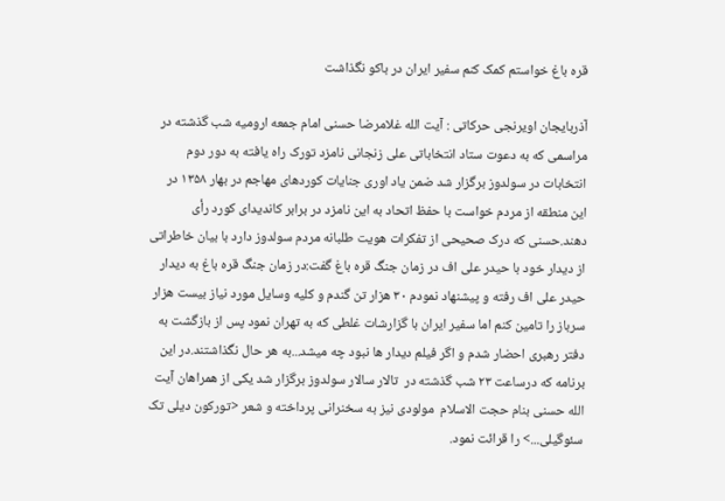قره باغ خواستم کمک کنم سفیر ایران در باکو نگذاشت

آذربایجان اویرنجی حرکاتی : آیت الله غلامرضا حسنی امام جمعه ارومیه شب گذشته در مراسمی که به دعوت ستاد انتخاباتی علی زنجانی نامزد تورک راه یافته به دور دوم انتخابات در سولدوز برگزار شد ضمن یاد اوری جنایات کوردهای مهاجم در بهار ۱۳۵۸ در این منطقه از مردم خواست با حفظ اتحاد به این نامزد در برابر کاندیدای کورد رأی دهند.حسنی که درک صحیحی از تفکرات هویت طلبانه مردم سولدوز دارد با بیان خاطراتی از دیدار خود با حیدر علی اف در زمان جنگ قره باغ گفت:در زمان جنگ قره باغ به دیدار حیدر علی اف رفته و پیشنهاد نمودم ۳۰ هزار تن گندم و کلیه وسایل مورد نیاز بیست هزار سرباز را تامین کنم اما سفیر ایران با گزارشات غلطی که به تهران نمود پس از بازگشت به دفتر رهبری احضار شدم و اگر فیلم دیدار ها نبود چه میشد...به هر حال نگذاشتند.در این برنامه که درساعت ۲۳ شب گذشته در  تالار سالار سولدوز برگزار شد یکی از همراهان آیت الله حسنی بنام حجت الاسلام  مولودی نیز به سخنرانی پرداخته و شعر <تورکون دیلی تک سئوگیلی...> را قرائت نمود.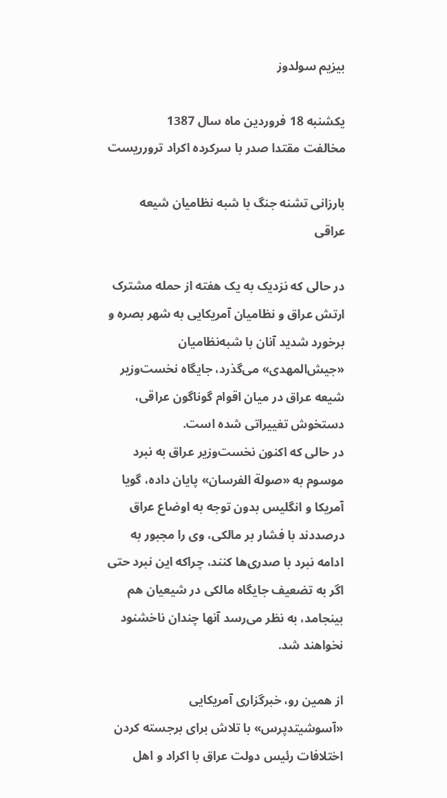بیزیم سولدوز

یکشنبه 18 فروردین ماه سال 1387
مخالفت مقتدا صدر با سرکرده اکراد ترورریست

بارزانی تشنه جنگ با شبه نظامیان شیعه عراقی

در حالی که نزدیک به یک هفته از حمله مشترک ارتش عراق و نظامیان آمریکایی به شهر بصره و برخورد شدید آنان با شبه‌نظامیان «جیش‌المهدی» می‌گذرد، جایگاه نخست‌وزیر شیعه عراق در میان اقوام گوناگون عراقی، دستخوش تغییراتی شده است.
در حالی که اکنون نخست‌وزیر عراق به نبرد موسوم به «صولة الفرسان» پایان داده، گویا آمریکا و انگلیس بدون توجه به اوضاع عراق درصددند با فشار بر مالکی، وی را مجبور به ادامه نبرد با صدری‌ها کنند، چراکه این نبرد حتی اگر به تضعیف جایگاه مالکی در شیعیان هم بینجامد، به نظر می‌رسد آنها چندان ناخشنود نخواهند شد.

از همین رو، خبرگزاری آمریکایی «آسوشیتدپرس» با تلاش برای برجسته کردن اختلافات رئیس دولت عراق با اکراد و اهل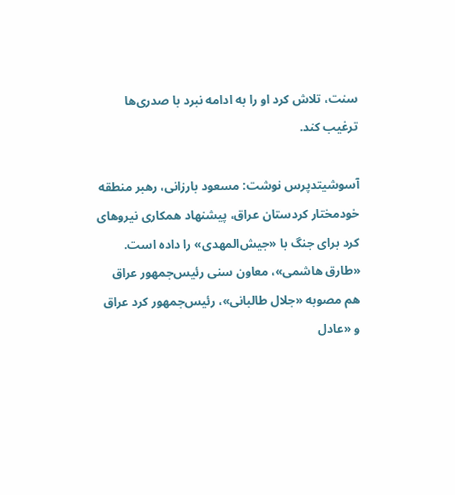سنت، تلاش کرد او را به ادامه نبرد با صدری‌ها ترغیب کند.

آسوشیتدپرس نوشت: مسعود بارزانی، رهبر منطقه خودمختار کردستان عراق، پیشنهاد همکاری نیروهای کرد برای جنگ با «جیش‌المهدی» را داده است. «طارق ‌هاشمی»، معاون سنی رئیس‌جمهور عراق هم مصوبه «جلال طالبانی»، رئیس‌جمهور کرد عراق و «عادل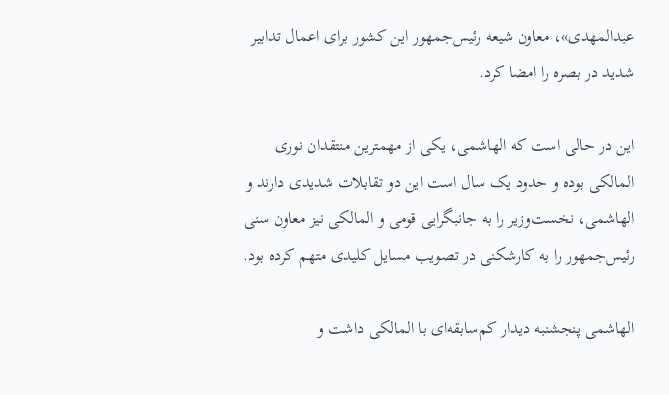عبدالمهدی»، معاون شیعه رئیس‌جمهور این کشور برای اعمال تدابیر شدید در بصره را امضا کرد.

این در حالی است که الهاشمی، یکی از مهمترین منتقدان نوری المالکی بوده و حدود یک سال است این دو تقابلات شدیدی دارند و الهاشمی، نخست‌وزیر را به جانبگرایی قومی و المالکی نیز معاون سنی رئیس‌جمهور را به کارشکنی در تصویب مسایل کلیدی متهم کرده بود.

الهاشمی پنجشنبه دیدار کم‌سابقه‌ای با المالکی داشت و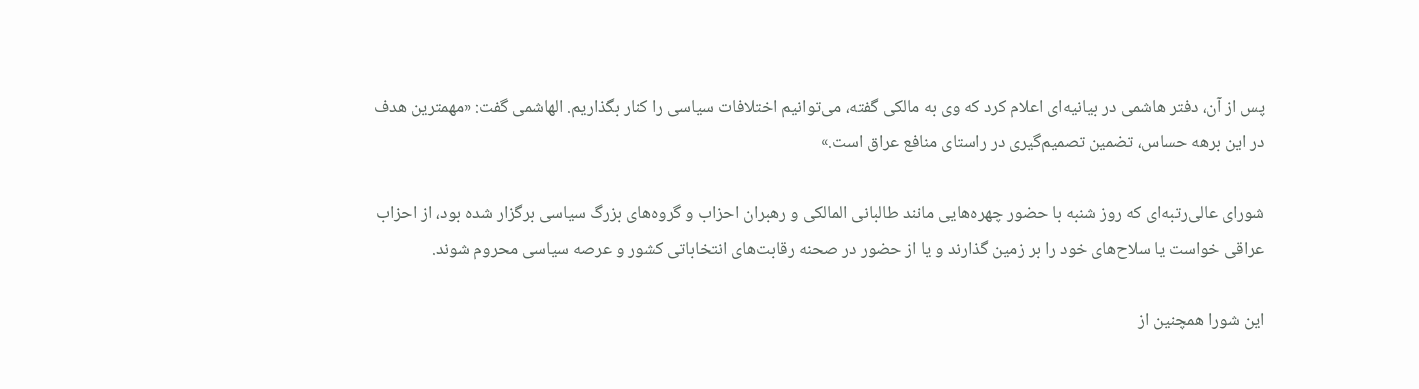پس از آن، دفتر ‌هاشمی در بیانیه‌ای اعلام کرد که وی به مالکی گفته، می‌توانیم اختلافات سیاسی را کنار بگذاریم. الهاشمی گفت: «مهمترین هدف در این برهه حساس، تضمین تصمیم‌گیری در راستای منافع عراق است.»

شورای عالی‌رتبه‌ای که روز شنبه با حضور چهره‌هایی مانند طالبانی المالکی و رهبران احزاب و گروه‌های بزرگ سیاسی برگزار شده بود، از احزاب عراقی خواست یا سلاح‌های خود را بر زمین گذارند و یا از حضور در صحنه رقابت‌های انتخاباتی کشور و عرصه سیاسی محروم شوند.

این شورا همچنین از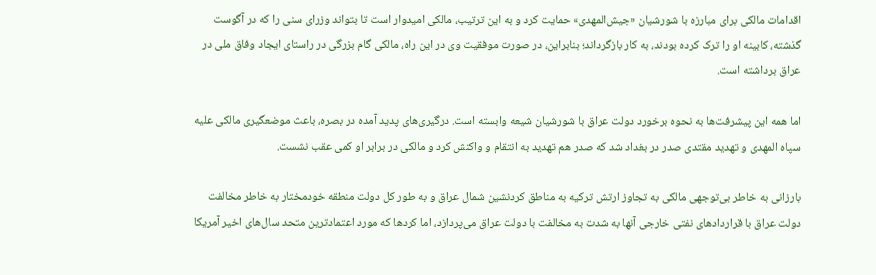اقدامات مالکی برای مبارزه با شورشیان «جیش‌المهدی» حمایت کرد و به این ترتیب، مالکی امیدوار است تا بتواند وزرای سنی را که در آگوست گذشته، کابینه او را ترک کرده بودند، به کار بازگرداند؛ بنابراین، در صورت موفقیت وی در این راه، مالکی گام بزرگی در راستای ایجاد وفاق ملی در عراق برداشته است.

اما همه این پیشرفت‌ها به نحوه برخورد دولت عراق با شورشیان شیعه وابسته است. درگیری‌های پدید آمده در بصره، باعث موضعگیری مالکی علیه سپاه المهدی و تهدید مقتدی صدر در بغداد شد که صدر هم تهدید به انتقام و واکنش کرد و مالکی در برابر او کمی عقب‌ نشست.

بارزانی به خاطر بی‌توجهی مالکی به تجاوز ارتش ترکیه به مناطق کردنشین شمال عراق و به طور کل دولت منطقه خودمختار به خاطر مخالفت دولت عراق با قراردادهای نفتی خارجی آنها به شدت به مخالفت با دولت عراق می‌پردازد، اما کردها که مورد اعتمادترین متحد سال‌های اخیر آمریکا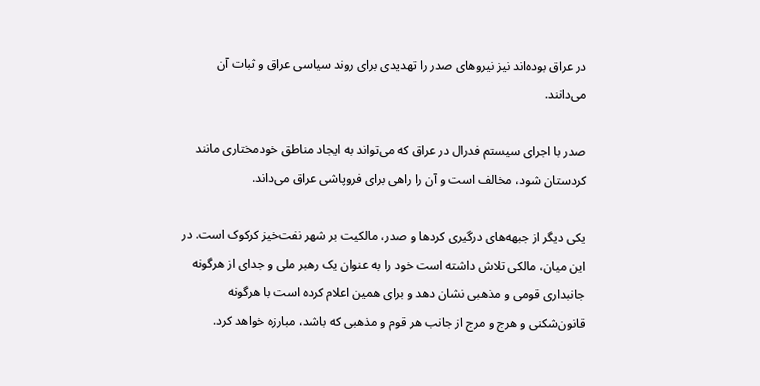در عراق بوده‌اند نیز نیروهای صدر را تهدیدی برای روند سیاسی عراق و ثبات آن می‌دانند.

صدر با اجرای سیستم فدرال در عراق که می‌تواند به ایجاد مناطق خودمختاری مانند کردستان شود، مخالف است و آن را راهی برای فروپاشی عراق می‌داند.

یکی دیگر از جبهه‌های درگیری کردها و صدر، مالکیت بر شهر نفت‌خیز کرکوک است. در این میان، مالکی تلاش داشته است خود را به عنوان یک رهبر ملی و جدای از هرگونه جانبداری قومی و مذهبی نشان دهد و برای همین اعلام کرده است با هرگونه قانون‌شکنی و هرج و مرج از جانب هر قوم و مذهبی که باشد، مبارزه خواهد کرد.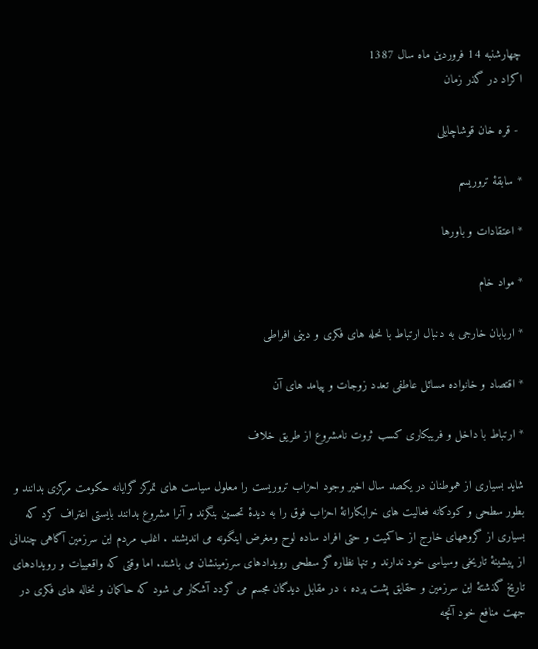چهارشنبه 14 فروردین ماه سال 1387
اکراد در گذر زمان

 - قره خان قوشاچایلی

* سابقۀ تروریسم

* اعتقادات و باورها

* مواد خام

* اربابان خارجی به دنبال ارتباط با نحله های فکری و دینی افراطی

* اقتصاد و خانواده مسائل عاطفی تعدد زوجات و پیامد های آن

* ارتباط با داخل و فریبکاری کسب ثروت نامشروع از طریق خلاف

شاید بسیاری از هموطنان در یکصد سال اخیر وجود احزاب تروریست را معلول سیاست های تمرکز گرایانه حکومت مرکزی بدانند و بطور سطحی و کودکانه فعالیت های خرابکارانۀ احزاب فوق را به دیدۀ تحسین بنگرند و آنرا مشروع بدانند بایستی اعتراف کرد که بسیاری از گروههای خارج از حاکمیت و حتی افراد ساده لوح ومغرض اینگونه می اندیشند . اغلب مردم این سرزمین آگاهی چندانی از پیشینۀ تاریخی وسیاسی خود ندارند و تنها نظاره گر سطحی رویدادهای سرزمینشان می باشند. اما وقتی که واقعییات و رویدادهای تاریخ گذشتۀ این سرزمین و حقایق پشت پرده ، در مقابل دیدگان مجسم می گردد آشکار می شود که حاکمان و نخاله های فکری در جهت منافع خود آنچه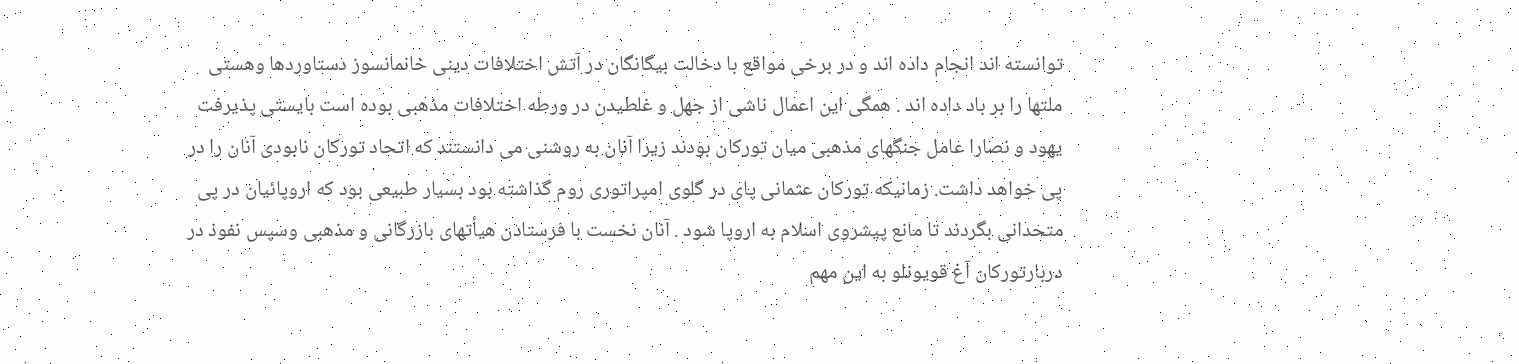توانسته اند انجام داده اند و در برخی مواقع با دخالت بیگانگان در آتش اختلافات دینی خانمانسوز دستاوردها وهستی ملتها را بر باد داده اند . همگی این اعمال ناشی از جهل و غلطیدن در ورطه اختلافات مذهبی بوده است بایستی پذیرفت یهود و نصارا عامل جنگهای مذهبی میان تورکان بودند زیرا آنان به روشنی می دانستند که اتحاد تورکان نابودی آنان را در پی خواهد داشت. زمانیکه تورکان عثمانی پای در گلوی امپراتوری روم گذاشته بود بسیار طبیعی بود که اروپائیان در پی متحدانی بگردند تا مانع پیشروی اسلام به اروپا شود . آنان نخست با فرستادن هیأتهای بازرگانی و مذهبی وسپس نفوذ در دربارتورکان آغ قویونلو به این مهم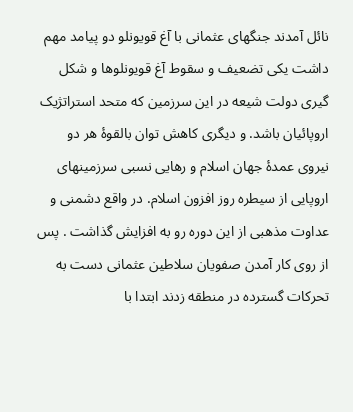نائل آمدند جنگهای عثمانی با آغ قویونلو دو پیامد مهم داشت یکی تضعیف و سقوط آغ قویونلوها و شکل گیری دولت شیعه در این سرزمین که متحد استراتژیک اروپائیان باشد. و دیگری کاهش توان بالقوۀ هر دو نیروی عمدۀ جهان اسلام و رهایی نسبی سرزمینهای اروپایی از سیطره روز افزون اسلام. در واقع دشمنی و عداوت مذهبی از این دوره رو به افزایش گذاشت . پس از روی کار آمدن صفویان سلاطین عثمانی دست به تحرکات گسترده در منطقه زدند ابتدا با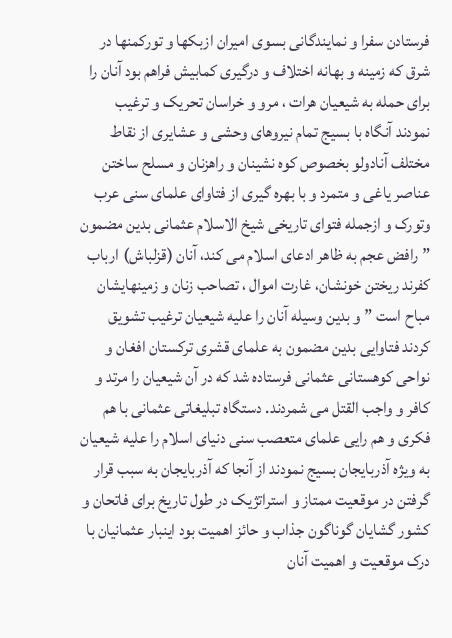فرستادن سفرا و نمایندگانی بسوی امیران ازبکها و تورکمنها در شرق که زمینه و بهانه اختلاف و درگیری کمابیش فراهم بود آنان را برای حمله به شیعیان هرات ، مرو و خراسان تحریک و ترغیب نمودند آنگاه با بسیج تمام نیروهای وحشی و عشایری از نقاط مختلف آنادولو بخصوص کوه نشینان و راهزنان و مسلح ساختن عناصر یاغی و متمرد و با بهره گیری از فتاوای علمای سنی عرب وتورک و ازجمله فتوای تاریخی شیخ الاسلام عثمانی بدین مضمون ” رافض عجم به ظاهر ادعای اسلام می کند، آنان (قزلباش) ارباب کفرند ریختن خونشان، غارت اموال ، تصاحب زنان و زمینهایشان مباح است ” و بدین وسیله آنان را علیه شیعیان ترغیب تشویق کردند فتاوایی بدین مضمون به علمای قشری ترکستان افغان و نواحی کوهستانی عثمانی فرستاده شد که در آن شیعیان را مرتد و کافر و واجب القتل می شمردند. دستگاه تبلیغاتی عثمانی با هم فکری و هم رایی علمای متعصب سنی دنیای اسلام را علیه شیعیان به ویژه آذربایجان بسیج نمودند از آنجا که آذربایجان به سبب قرار گرفتن در موقعیت ممتاز و استراتژیک در طول تاریخ برای فاتحان و کشور گشایان گوناگون جذاب و حائز اهمیت بود اینبار عثمانیان با درک موقعیت و اهمیت آنان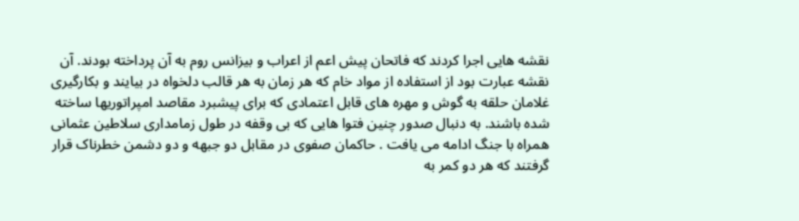نقشه هایی اجرا کردند که فاتحان پیش اعم از اعراب و بیزانس روم به آن پرداخته بودند. آن نقشه عبارت بود از استفاده از مواد خام که هر زمان به هر قالب دلخواه در بیایند و بکارگیری غلامان حلقه به گوش و مهره های قابل اعتمادی که برای پیشبرد مقاصد امپراتوریها ساخته شده باشند. به دنبال صدور چنین فتوا هایی که بی وقفه در طول زمامداری سلاطین عثمانی همراه با جنگ ادامه می یافت . حاکمان صفوی در مقابل دو جبهه و دو دشمن خطرناک قرار گرفتند که هر دو کمر به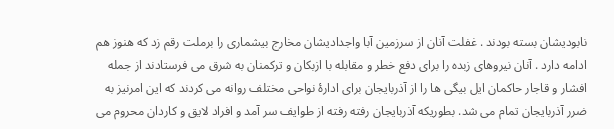نابودیشان بسته بودند . غفلت آنان از سرزمین آبا واجدادیشان مخارج بیشماری را برملت رقم زد که هنوز هم ادامه دارد . آنان نیروهای زبده را برای دفع خطر و مقابله با ازبکان و ترکمنان به شرق می فرستادند از جمله افشار و قاجار حاکمان ایل بیگی ها را از آذربایجان برای ادارۀ نواحی مختلف روانه می کردند که این امرنیز به ضرر آذربایجان تمام می شد. بطوریکه آذربایجان رفته رفته از طوایف سر آمد و افراد لایق و کاردان محروم می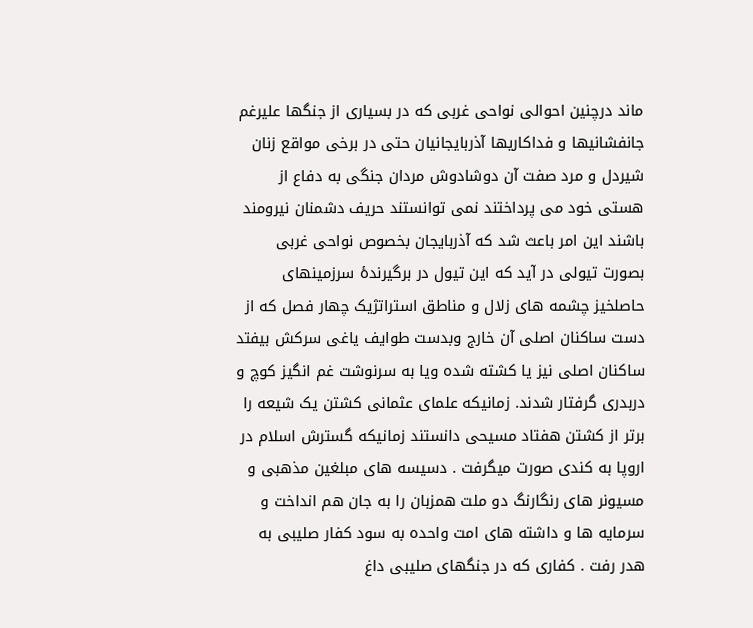ماند درچنین احوالی نواحی غربی که در بسیاری از جنگها علیرغم جانفشانیها و فداکاریها آذربایجانیان حتی در برخی مواقع زنان شیردل و مرد صفت آن دوشادوش مردان جنگی به دفاع از هستی خود می پرداختند نمی توانستند حریف دشمنان نیرومند باشند این امر باعث شد که آذربایجان بخصوص نواحی غربی بصورت تیولی در آید که این تیول در برگیرندۀ سرزمینهای حاصلخیز چشمه های زلال و مناطق استراتژیک چهار فصل که از دست ساکنان اصلی آن خارج وبدست طوایف یاغی سرکش بیفتد ساکنان اصلی نیز یا کشته شده ویا به سرنوشت غم انگیز کوچ و دربدری گرفتار شدند. زمانیکه علمای عثمانی کشتن یک شیعه را برتر از کشتن هفتاد مسیحی دانستند زمانیکه گسترش اسلام در اروپا به کندی صورت میگرفت . دسیسه های مبلغین مذهبی و مسیونر های رنگارنگ دو ملت همزبان را به جان هم انداخت و سرمایه ها و داشته های امت واحده به سود کفار صلیبی به هدر رفت . کفاری که در جنگهای صلیبی داغ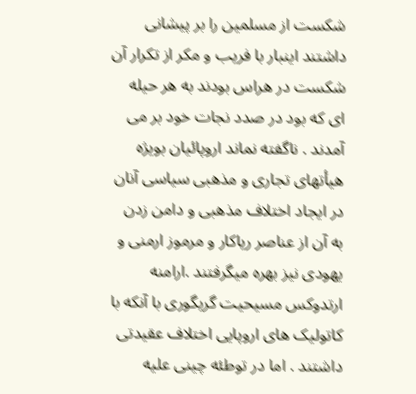شکست از مسلمین را بر پیشانی داشتند اینبار با فریب و مکر از تکرار آن شکست در هراس بودند به هر حیله ای که بود در صدد نجات خود بر می آمدند . ناگفته نماند اروپائیان بویژه هیأتهای تجاری و مذهبی سیاسی آنان در ایجاد اختلاف مذهبی و دامن زدن به آن از عناصر ریاکار و مرموز ارمنی و یهودی نیز بهره میگرفتند .ارامنه ارتدوکس مسیحیت گریگوری با آنکه با کاتولیک های اروپایی اختلاف عقیدتی داشتند . اما در توطئه چینی علیه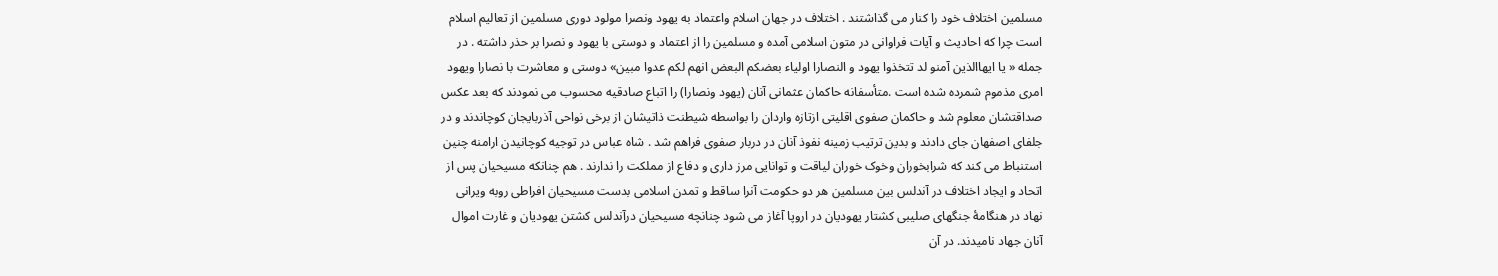مسلمین اختلاف خود را کنار می گذاشتند . اختلاف در جهان اسلام واعتماد به یهود ونصرا مولود دوری مسلمین از تعالیم اسلام است چرا که احادیث و آیات فراوانی در متون اسلامی آمده و مسلمین را از اعتماد و دوستی با یهود و نصرا بر حذر داشته . در جمله « یا ایهاالذین آمنو لد تتخذوا یهود و النصارا اولیاء بعضکم البعض انهم لکم عدوا مبین» دوستی و معاشرت با نصارا ویهود امری مذموم شمرده شده است .متأسفانه حاکمان عثمانی آنان (یهود ونصارا) را اتباع صادقیه محسوب می نمودند که بعد عکس صداقتشان معلوم شد و حاکمان صفوی اقلیتی ازتازه واردان را بواسطه شیطنت ذاتیشان از برخی نواحی آذربایجان کوچاندند و در جلفای اصفهان جای دادند و بدین ترتیب زمینه نفوذ آنان در دربار صفوی فراهم شد . شاه عباس در توجیه کوچانیدن ارامنه چنین استنباط می کند که شرابخوران وخوک خوران لیاقت و توانایی مرز داری و دفاع از مملکت را ندارند . هم چنانکه مسیحیان پس از اتحاد و ایجاد اختلاف در آندلس بین مسلمین هر دو حکومت آنرا ساقط و تمدن اسلامی بدست مسیحیان افراطی روبه ویرانی نهاد در هنگامۀ جنگهای صلیبی کشتار یهودیان در اروپا آغاز می شود چنانچه مسیحیان درآندلس کشتن یهودیان و غارت اموال آنان جهاد نامیدند. در آن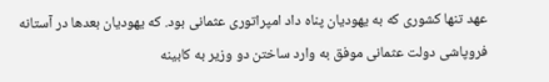عهد تنها کشوری که به یهودیان پناه داد امپراتوری عثمانی بود. که یهودیان بعدها در آستانه فروپاشی دولت عثمانی موفق به وارد ساختن دو وزیر به کابینه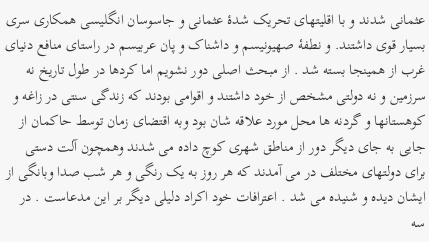عثمانی شدند و با اقلیتهای تحریک شدۀ عثمانی و جاسوسان انگلیسی همکاری سری بسیار قوی داشتند. و نطفۀ صهیونیسم و داشناک و پان عربیسم در راستای منافع دنیای غرب از همینجا بسته شد . از مبحث اصلی دور نشویم اما کردها در طول تاریخ نه سرزمین و نه دولتی مشخص از خود داشتند و اقوامی بودند که زندگی سنتی در زاغه و کوهستانها و گردنه ها محل مورد علاقه شان بود وبه اقتضای زمان توسط حاکمان از جایی به جای دیگر دور از مناطق شهری کوچ داده می شدند وهمچون آلت دستی برای دولتهای مختلف در می آمدند که هر روز به یک رنگی و هر شب صدا وبانگی از ایشان دیده و شنیده می شد . اعترافات خود اکراد دلیلی دیگر بر این مدعاست . در سه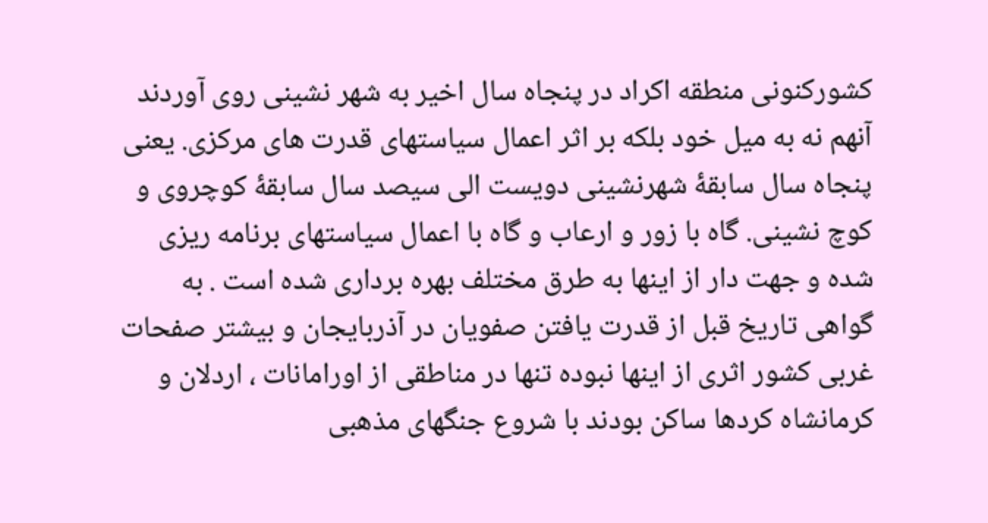کشورکنونی منطقه اکراد در پنجاه سال اخیر به شهر نشینی روی آوردند آنهم نه به میل خود بلکه بر اثر اعمال سیاستهای قدرت های مرکزی. یعنی پنجاه سال سابقۀ شهرنشینی دویست الی سیصد سال سابقۀ کوچروی و کوچ نشینی. گاه با زور و ارعاب و گاه با اعمال سیاستهای برنامه ریزی شده و جهت دار از اینها به طرق مختلف بهره برداری شده است . به گواهی تاریخ قبل از قدرت یافتن صفویان در آذربایجان و بیشتر صفحات غربی کشور اثری از اینها نبوده تنها در مناطقی از اورامانات ، اردلان و کرمانشاه کردها ساکن بودند با شروع جنگهای مذهبی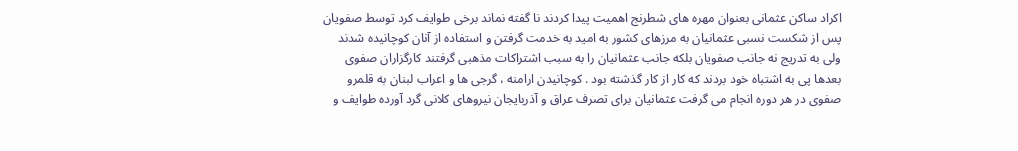اکراد ساکن عثمانی بعنوان مهره های شطرنج اهمیت پیدا کردند نا گفته نماند برخی طوایف کرد توسط صفویان پس از شکست نسبی عثمانیان به مرزهای کشور به امید به خدمت گرفتن و استفاده از آنان کوچانیده شدند ولی به تدریج نه جانب صفویان بلکه جانب عثمانیان را به سبب اشتراکات مذهبی گرفتند کارگزاران صفوی بعدها پی به اشتباه خود بردند که کار از کار گذشته بود . کوچانیدن ارامنه ، گرجی ها و اعراب لبنان به قلمرو صفوی در هر دوره انجام می گرفت عثمانیان برای تصرف عراق و آذربایجان نیروهای کلانی گرد آورده طوایف و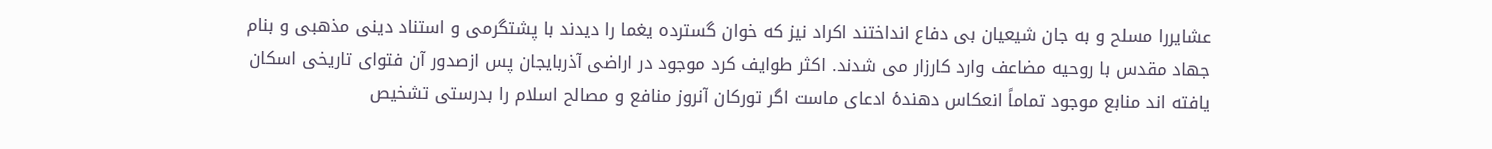عشایررا مسلح و به جان شیعیان بی دفاع انداختند اکراد نیز که خوان گسترده یغما را دیدند با پشتگرمی و استناد دینی مذهبی و بنام جهاد مقدس با روحیه مضاعف وارد کارزار می شدند. اکثر طوایف کرد موجود در اراضی آذربایجان پس ازصدور آن فتوای تاریخی اسکان یافته اند منابع موجود تماماً انعکاس دهندۀ ادعای ماست اگر تورکان آنروز منافع و مصالح اسلام را بدرستی تشخیص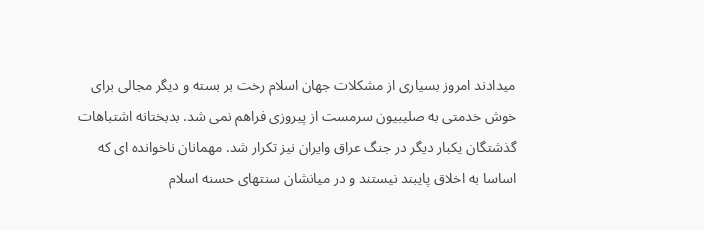میدادند امروز بسیاری از مشکلات جهان اسلام رخت بر بسته و دیگر مجالی برای خوش خدمتی به صلیبیون سرمست از پیروزی فراهم نمی شد. بدبختانه اشتباهات گذشتگان یکبار دیگر در جنگ عراق وایران نیز تکرار شد. مهمانان ناخوانده ای که اساسا به اخلاق پایبند نیستند و در میانشان سنتهای حسنه اسلام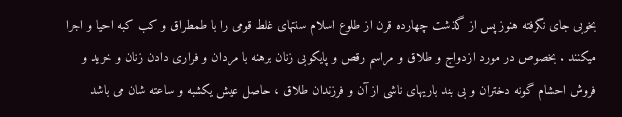بخوبی جای نگرفته هنوز پس از گذشت چهارده قرن از طلوع اسلام سنتهای غلط قومی را با طمطراق و کب کبه احیا و اجرا میکنند . بخصوص در مورد ازدواج و طلاق و مراسم رقص و پایکوبی زنان برهنه با مردان و فراری دادن زنان و خرید و فروش احشام گونه دختران و بی بند باریهای ناشی از آن و فرزندان طلاق ، حاصل عیش یکشبه و ساعته شان می باشد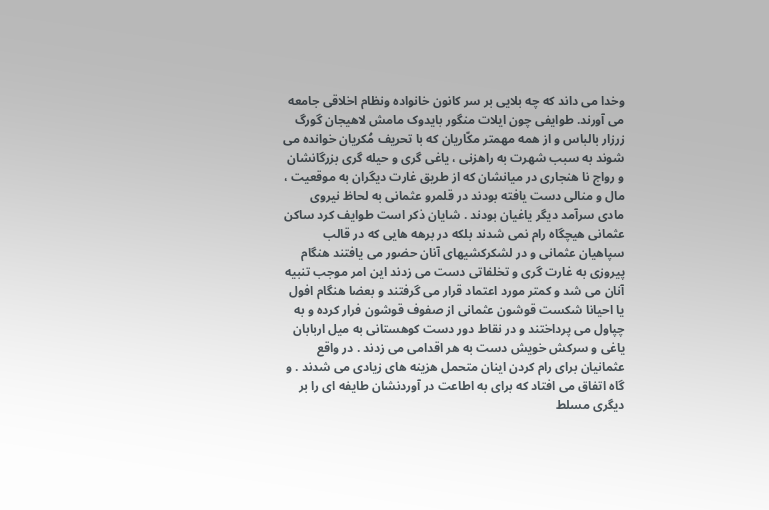وخدا می داند که چه بلایی بر سر کانون خانواده ونظام اخلاقی جامعه می آورند. طوایفی چون ایلات منگور بایدوک مامش لاهیجان گورگ زرزار بالباس و از همه مهمتر مکّاریان که با تحریف مُکریان خوانده می شوند به سبب شهرت به راهزنی ، یاغی گری و حیله گری بزرگانشان و رواج نا هنجاری در میانشان که از طریق غارت دیگران به موقعیت ، مال و منالی دست یافته بودند در قلمرو عثمانی به لحاظ نیروی مادی سرآمد دیگر یاغیان بودند . شایان ذکر است طوایف کرد ساکن عثمانی هیچگاه رام نمی شدند بلکه در برهه هایی که در قالب سپاهیان عثمانی و در لشکرکشیهای آنان حضور می یافتند هنگام پیروزی به غارت گری و تخلفاتی دست می زدند این امر موجب تنبیه آنان می شد و کمتر مورد اعتماد قرار می گرفتند و بعضا هنگام افول یا احیانا شکست قوشون عثمانی از صفوف قوشون فرار کرده و به چپاول می پرداختند و در نقاط دور دست کوهستانی به میل اربابان یاغی و سرکش خویش دست به هر اقدامی می زدند . در واقع عثمانیان برای رام کردن اینان متحمل هزینه های زیادی می شدند . و گاه اتفاق می افتاد که برای به اطاعت در آوردنشان طایفه ای را بر دیگری مسلط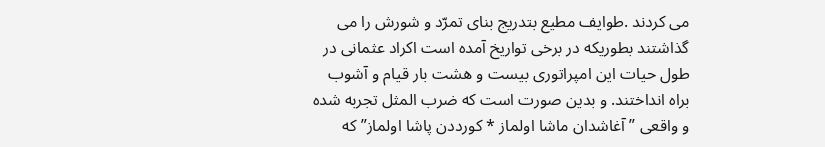می کردند .طوایف مطیع بتدریج بنای تمرّد و شورش را می گذاشتند بطوریکه در برخی تواریخ آمده است اکراد عثمانی در طول حیات این امپراتوری بیست و هشت بار قیام و آشوب براه انداختند. و بدین صورت است که ضرب المثل تجربه شده و واقعی ” آغاشدان ماشا اولماز * کورددن پاشا اولماز” که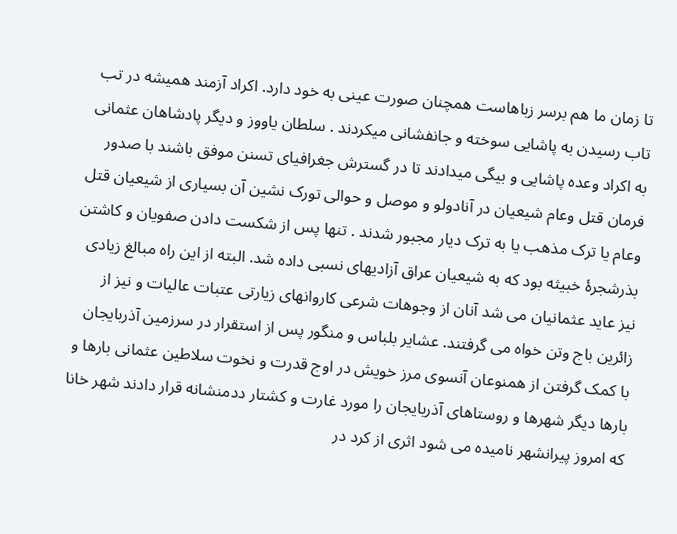تا زمان ما هم برسر زباهاست همچنان صورت عینی به خود دارد. اکراد آزمند همیشه در تب تاب رسیدن به پاشایی سوخته و جانفشانی میکردند . سلطان یاووز و دیگر پادشاهان عثمانی به اکراد وعده پاشایی و بیگی میدادند تا در گسترش جغرافیای تسنن موفق باشند با صدور فرمان قتل وعام شیعیان در آنادولو و موصل و حوالی تورک نشین آن بسیاری از شیعیان قتل وعام یا ترک مذهب یا به ترک دیار مجبور شدند . تنها پس از شکست دادن صفویان و کاشتن بذرشجرۀ خبیثه بود که به شیعیان عراق آزادیهای نسبی داده شد. البته از این راه مبالغ زیادی نیز عاید عثمانیان می شد آنان از وجوهات شرعی کاروانهای زیارتی عتبات عالیات و نیز از زائرین باج وتن خواه می گرفتند. عشایر بلباس و منگور پس از استقرار در سرزمین آذربایجان با کمک گرفتن از همنوعان آنسوی مرز خویش در اوج قدرت و نخوت سلاطین عثمانی بارها و بارها دیگر شهرها و روستاهای آذربایجان را مورد غارت و کشتار ددمنشانه قرار دادند شهر خانا که امروز پیرانشهر نامیده می شود اثری از کرد در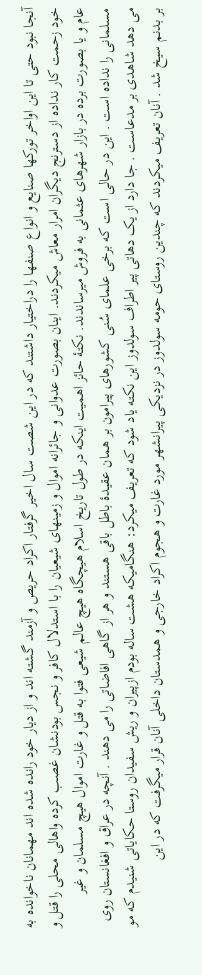آنجا نبود حتی تا این اواخر تورکها صنایع و انواع صنفها را دراختیار داشتند که در این شصت سال اخیر گرفتار اکراد حریص و آزمند گشته اند و از دیار خود رانده شده اند مهمانان ناخوانده به خود زحمت کار نداده از دسترنج دیگران امرار معاش میکردند. اینان بصورت عدوانی و جائرانه اموال و زمینهای شیعیان را با استدلال کافر و نجس بودنشان غصب کرده واهالی محلی را قتل و عام و یا بصورت برده در بازار شهرهای عثمانی به فروش میرساندند. نکتۀ حائز اهمیت اینکه در طول تاریخ اسلام هیچگاه هیچ عالم شیعی فتوا به قتل و غارت اموال هیچ مسلمان و غیر مسلمانی را نداده است . این در حالی است که برخی علمای سُنی کشورهای پیرامون بر همان عقیدۀ باطل باقی هستند و هر از گاهی افاضاتی را می دهند . آنچه در عراق و افغانستان روی می دهد شاهدی بر مدعاست . جا دارد از یک دهاتی پیر اطراف سولدوز این نکته یاد شود که تعریف میکرد: هنگامیکه هشت ساله بودم ازپیران و ریش سفیدان روستا حکایاتی شنیدم که مو بر بدنم سیخ شد . آنان تعریف میکردند که چندین روستای حومه سولدوز در نزدیکی پیرانشهر مورد غارت و هجوم اکراد خارجی و همدستان داخلی آنان قرار میگرفت که در این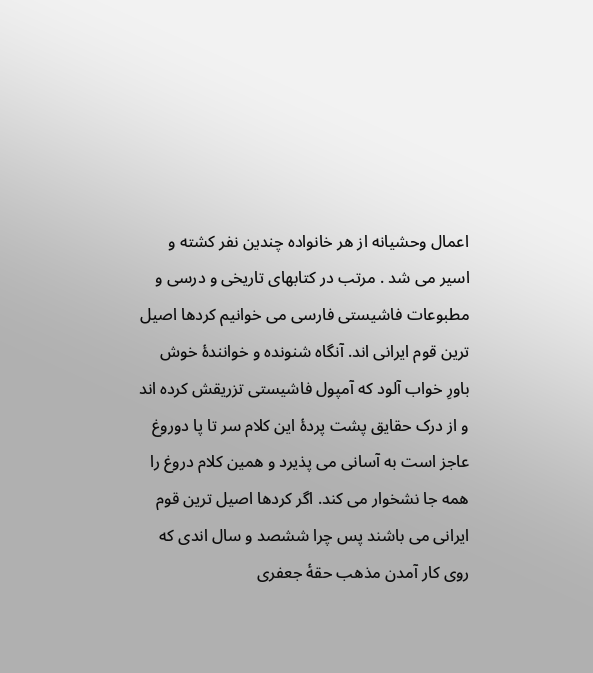اعمال وحشیانه از هر خانواده چندین نفر کشته و اسیر می شد . مرتب در کتابهای تاریخی و درسی و مطبوعات فاشیستی فارسی می خوانیم کردها اصیل ترین قوم ایرانی اند. آنگاه شنونده و خوانندۀ خوش باورِ خواب آلود که آمپول فاشیستی تزریقش کرده اند و از درک حقایق پشت پردۀ این کلام سر تا پا دوروغ عاجز است به آسانی می پذیرد و همین کلام دروغ را همه جا نشخوار می کند. اگر کردها اصیل ترین قوم ایرانی می باشند پس چرا ششصد و سال اندی که روی کار آمدن مذهب حقۀ جعفری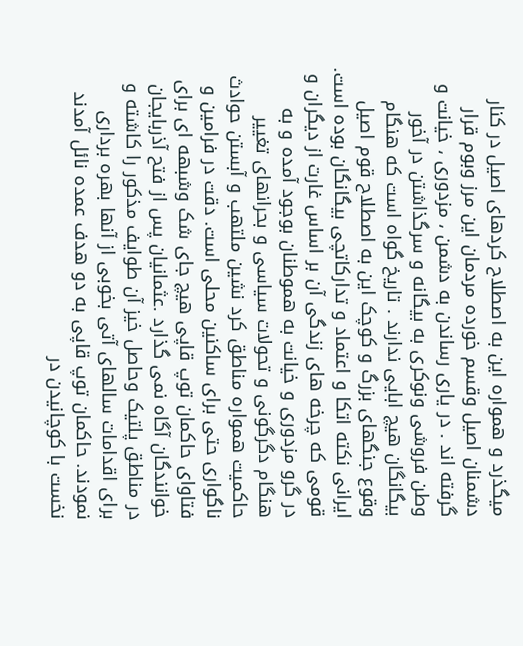میگذرد و همواره این به اصطلاح کردهای اصیل در کنار دشمنان اصیل وقسم خورده مردمان این مرز وبوم قرار گرفته اند . در یاری رساندن به دشمن ، مزدوری ، خیانت و وطن فروشی ونوکری به بیگانه و سرگذاشتن در آخور بیگانگان هیچ ابایی ندارند . تاریخ گواه است که هنگام وقوع جنگهای بزرگ و کوچک این به اصطلاح قوم اصیل ایرانی نکته اتکا و اعتماد و تدارکاتچی بیگانگان بوده است. قومی که چرخه های زندگی آن بر اساس غارت از دیگران و در گرو مزدوری و خیانت به هموطنان بوجود آمده و به هنگام دگرگونی و تحولات سیاسی و بحرانهای تغییر حاکمیت همواره مناطق کرد نشین ملتهب و آبستن حوادث ناگواری حتی برای ساکنین محلی است. دقت در فرامین و فتاوای حاکمان توپ قاپی هیچ جای شک وشبهه ای برای خوانندگان آگاه نمی گذارد .عثمانیان پس از فتح آذربایجان در مناطق پلتیک وحاصل خیز آن طوایف مذکور را کاشته و برای اقدامات سالهای آتی بخوبی از آنها بهره برداری نمودند. حاکمان توپ قاپی به دو هدف عمده نائل آمدند نخست با کوچانیدن در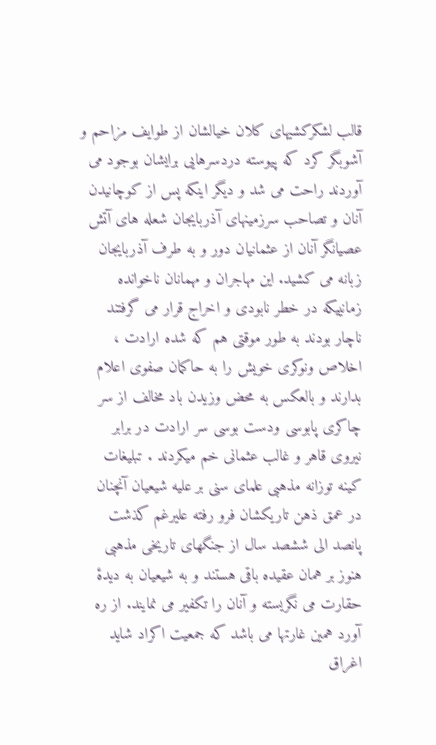قالب لشکرکشیهای کلان خیالشان از طوایف مزاحم و آشوبگر کرد که پیوسته دردسرهایی برایشان بوجود می آوردند راحت می شد و دیگر اینکه پس از کوچانیدن آنان و تصاحب سرزمینهای آذربایجان شعله های آتش عصیانگر آنان از عثمانیان دور و به طرف آذربایجان زبانه می کشید. این مهاجران و مهمانان ناخوانده زمانییکه در خطر نابودی و اخراج قرار می گرفتند ناچار بودند به طور موقتی هم که شده ارادت ، اخلاص ونوکری خویش را به حاکمان صفوی اعلام بدارند و بالعکس به محض وزیدن باد مخالف از سر چاکری پابوسی ودست بوسی سر ارادت در برابر نیروی قاهر و غالب عثمانی خم میکردند . تبلیغات کینه توزانه مذهبی علمای سنی بر علیه شیعیان آنچنان در عمق ذهن تاریکشان فرو رفته علیرغم کذشت پانصد الی ششصد سال از جنگهای تاریخی مذهبی هنوز بر همان عقیده باقی هستند و به شیعیان به دیدۀ حقارت می نگریسته و آنان را تکفیر می نمایند. از ره آورد همین غارتها می باشد که جمعیت اکراد شاید اغراق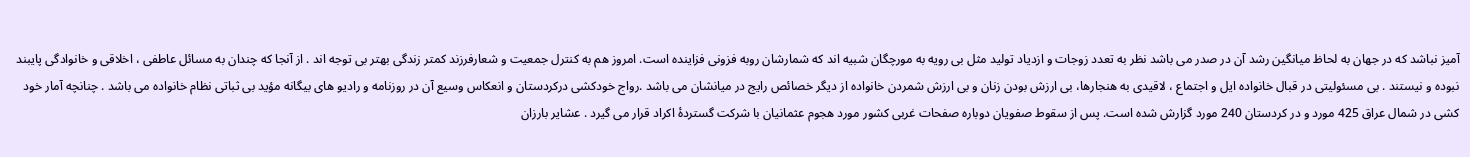آمیز نباشد که در جهان به لحاظ میانگین رشد آن در صدر می باشد نظر به تعدد زوجات و ازدیاد تولید مثل بی رویه به مورچگان شبیه اند که شمارشان روبه فزونی فزاینده است. امروز هم به کنترل جمعیت و شعارفرزند کمتر زندگی بهتر بی توجه اند . از آنجا که چندان به مسائل عاطفی ، اخلاقی و خانوادگی پایبند نبوده و نیستند . بی مسئولیتی در قبال خانواده ایل و اجتماع ، لاقیدی به هنجارها، بی ارزش بودن زنان و بی ارزش شمردن خانواده از دیگر خصائص رایج در میانشان می باشد .رواج خودکشی درکردستان و انعکاس وسیع آن در روزنامه و رادیو های بیگانه مؤید بی ثباتی نظام خانواده می باشد . چنانچه آمار خود کشی در شمال عراق 425 مورد و در کردستان 240 مورد گزارش شده است. پس از سقوط صفویان دوباره صفحات غربی کشور مورد هجوم عثمانیان با شرکت گستردۀ اکراد قرار می گیرد . عشایر بارزان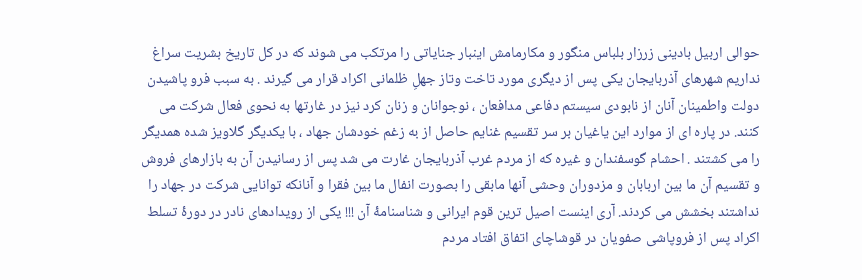حوالی اربیل بادینی زرزار بلباس منگور و مکارمامش اینبار جنایاتی را مرتکب می شوند که در کل تاریخ بشریت سراغ نداریم شهرهای آذربایجان یکی پس از دیگری مورد تاخت وتاز جهلِ ظلمانی اکراد قرار می گیرند . به سبب فرو پاشیدن دولت واطمینان آنان از نابودی سیستم دفاعی مدافعان ، نوجوانان و زنان کرد نیز در غارتها به نحوی فعال شرکت می کنند. در پاره ای از موارد این یاغیان بر سر تقسیم غنایم حاصل از به زغم خودشان جهاد ، با یکدیگر گلاویز شده همدیگر را می کشتند . احشام گوسفندان و غیره که از مردم غرب آذربایجان غارت می شد پس از رسانیدن آن به بازارهای فروش و تقسیم آن ما بین اربابان و مزدوران وحشی آنها مابقی را بصورت انفال ما بین فقرا و آنانکه توانایی شرکت در جهاد را نداشتند بخشش می کردند. آری اینست اصیل ترین قوم ایرانی و شناسنامۀ آن !!! یکی از رویدادهای نادر در دورۀ تسلط اکراد پس از فروپاشی صفویان در قوشاچای اتفاق افتاد مردم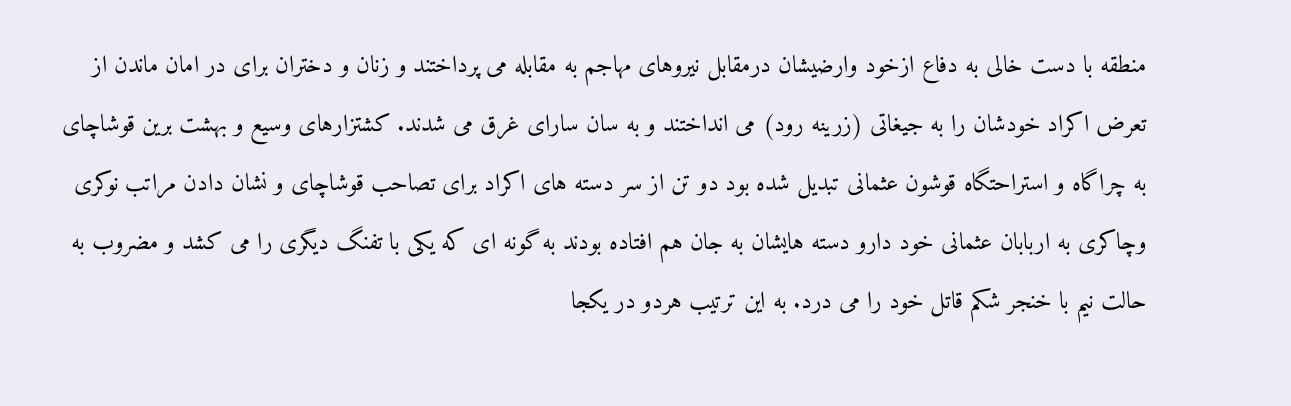منطقه با دست خالی به دفاع ازخود وارضیشان درمقابل نیروهای مهاجم به مقابله می پرداختند و زنان و دختران برای در امان ماندن از تعرض اکراد خودشان را به جیغاتی (زرینه رود) می انداختند و به سان سارای غرق می شدند. کشتزارهای وسیع و بهشت برین قوشاچای به چراگاه و استراحتگاه قوشون عثمانی تبدیل شده بود دو تن از سر دسته های اکراد برای تصاحب قوشاچای و نشان دادن مراتب نوکری وچاکری به اربابان عثمانی خود دارو دسته هایشان به جان هم افتاده بودند به گونه ای که یکی با تفنگ دیگری را می کشد و مضروب به حالت نیم با خنجر شکم قاتل خود را می درد. به این ترتیب هردو در یکجا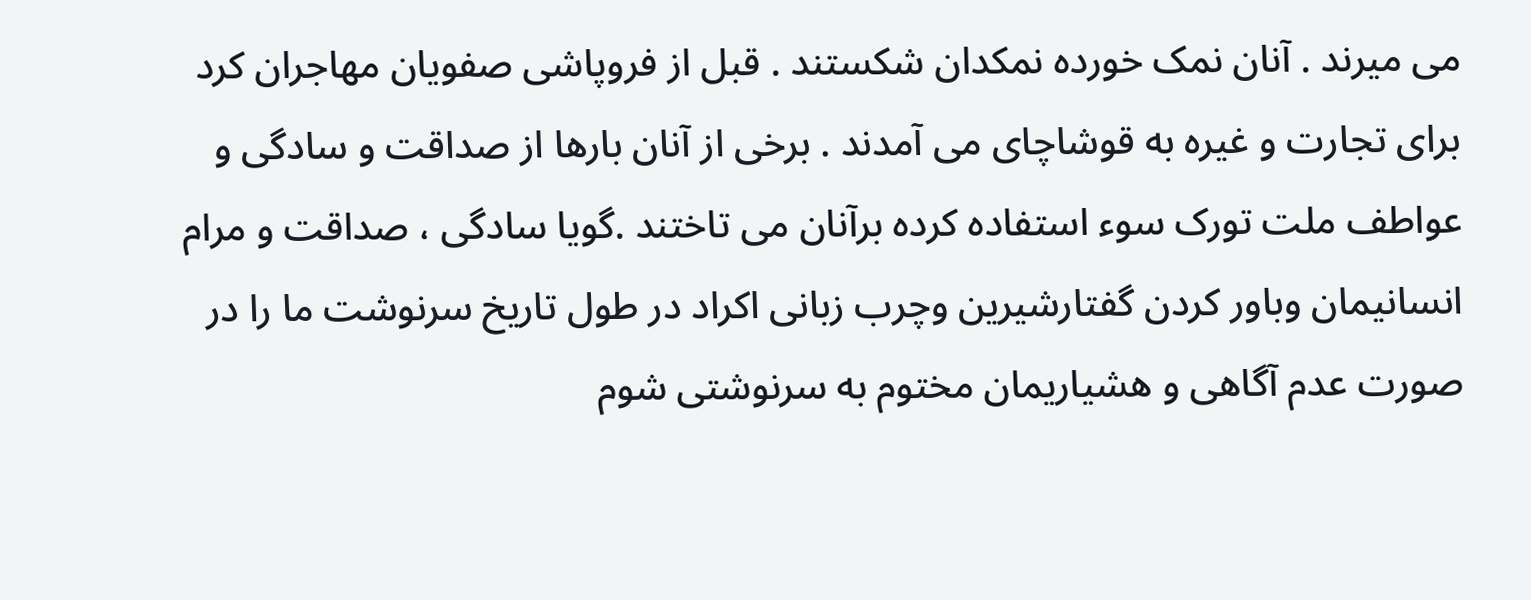می میرند . آنان نمک خورده نمکدان شکستند . قبل از فروپاشی صفویان مهاجران کرد برای تجارت و غیره به قوشاچای می آمدند . برخی از آنان بارها از صداقت و سادگی و عواطف ملت تورک سوء استفاده کرده برآنان می تاختند .گویا سادگی ، صداقت و مرام انسانیمان وباور کردن گفتارشیرین وچرب زبانی اکراد در طول تاریخ سرنوشت ما را در صورت عدم آگاهی و هشیاریمان مختوم به سرنوشتی شوم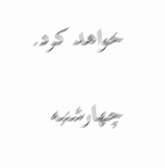خواهد کرد.

چهارشنبه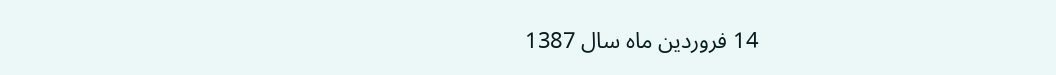14 فروردین ماه سال 1387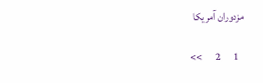مزدوران آمریکا

   1      2      >>